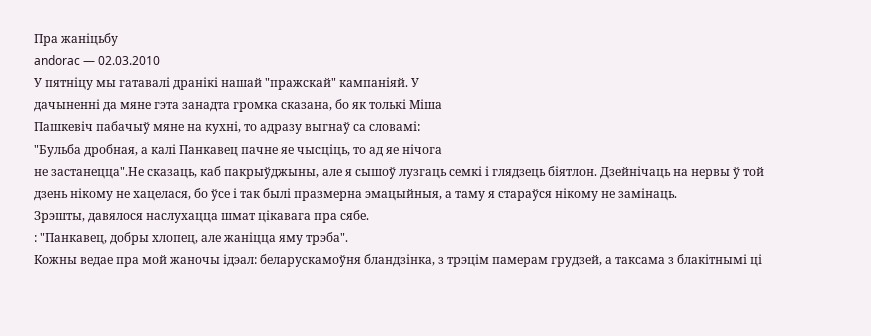Пра жаніцьбу
andorac — 02.03.2010
У пятніцу мы гатавалі дранікі нашай "пражскай" кампаніяй. У
дачыненні да мяне гэта занадта громка сказана, бо як толькі Міша
Пашкевіч пабачыў мяне на кухні, то адразу выгнаў са словамі:
"Бульба дробная, а калі Панкавец пачне яе чысціць, то ад яе нічога
не застанецца".Не сказаць, каб пакрыўджыны, але я сышоў лузгаць семкі і глядзець біятлон. Дзейнічаць на нервы ў той дзень нікому не хацелася, бо ўсе і так былі празмерна эмацыйныя, а таму я стараўся нікому не замінаць.
Зрэшты, давялося наслухацца шмат цікавага пра сябе.
: "Панкавец, добры хлопец, але жаніцца яму трэба".
Кожны ведае пра мой жаночы ідэал: беларускамоўня бландзінка, з трэцім памерам грудзей, а таксама з блакітнымі ці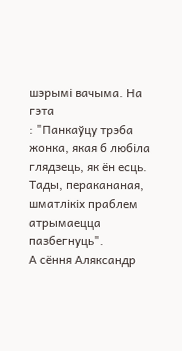шэрымі вачыма. На гэта
: "Панкаўцу трэба жонка, якая б любіла глядзець, як ён есць. Тады, перакананая, шматлікіх праблем атрымаецца пазбегнуць".
А сёння Аляксандр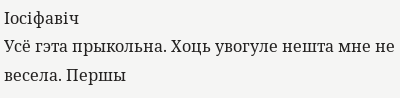Іосіфавіч
Усё гэта прыкольна. Хоць увогуле нешта мне не весела. Першы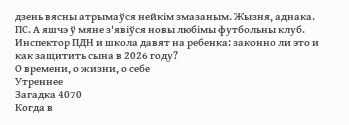дзень вясны атрымаўся нейкім змазаным. Жызня, аднака.
ПС. А яшчэ ў мяне з'явіўся новы любімы футбольны клуб.
Инспектор ПДН и школа давят на ребенка: законно ли это и как защитить сына в 2026 году?
О времени, о жизни, о себе
Утреннее
Загадка 4070
Когда в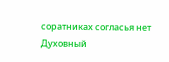соратниках согласья нет
Духовный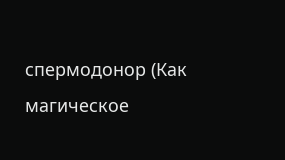спермодонор (Как магическое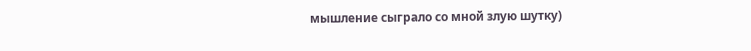мышление сыграло со мной злую шутку)